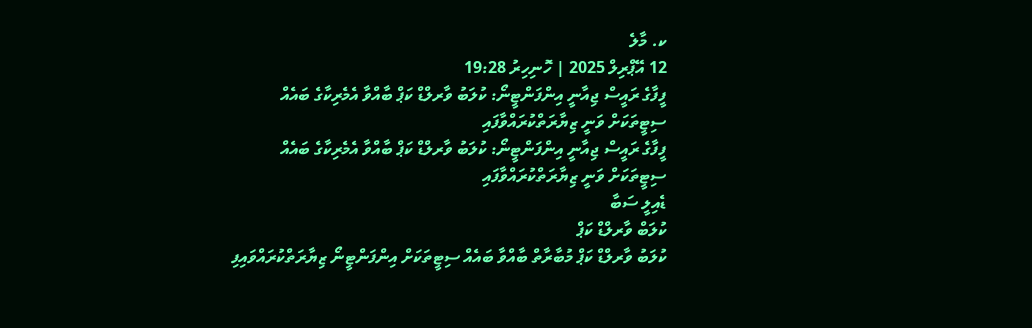ކ. މާލެ
12 އޭޕްރިލް 2025 | ހޮނިހިރު 19:28
ފީފާގެ ރައީސް ޖިއާނީ އިންފަންޓީނޯ: ކުލަބު ވާރލްޑް ކަޕް ބާއްވާ އެމެރިކާގެ ބައެއް ސިޓީތަކަށް ވަނީ ޒިޔާރަތްކުރައްވާފައި
ފީފާގެ ރައީސް ޖިއާނީ އިންފަންޓީނޯ: ކުލަބު ވާރލްޑް ކަޕް ބާއްވާ އެމެރިކާގެ ބައެއް ސިޓީތަކަށް ވަނީ ޒިޔާރަތްކުރައްވާފައި
ޑެއިލީ ސަބާ
ކުލަބް ވާރލްޑް ކަޕް
ކުލަބު ވާރލްޑް ކަޕް މުބާރާތް ބާއްވާ ބައެއް ސިޓީތަކަށް އިންފަންޓީނޯ ޒިޔާރަތްކުރައްވައިފި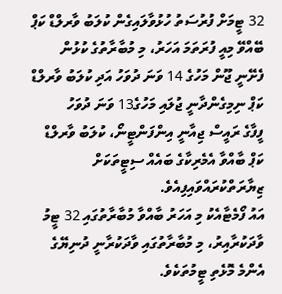32 ޓީމަށް ފުރުސަތު ހުޅުވާލައިގެން ކުލަބު ވާރލްޑް ކަޕް ބޭއްވޭ މިއީ ފުރަތަމަ އަހަރު، މި މުބާރާތުގެ ކުޅުން ފެށޭނީ ޖޫން މަހުގެ 14 ވަނަ ދުވަހު އަދި ކުލަބު ވާރލްޑް ކަޕް ނިމިގެންދާނީ ޖުލައި މަހުގެ13 ވަނަ ދުވަހު
ފީފާގެ ރައީސް ޖިއާނީ އިންފަންޓީނޯ، ކުލަބު ވާރލްޑް ކަޕް ބާއްވާ އެމެރިކާގެ ބައެއް ސިޓީތަކަށް ޒިޔާރަތްކުރައްވައިފިއެވެ.
އައު ފޯމެޓާއެކު މި އަހަރު ބާއްވާ މުބާރާތުގައި 32 ޓީމު ވާދަކުރާއިރު، މި މުބާރާތުގައި ވާދަކުރާނީ ދުނިޔޭގެ އެންމެ މޮޅެތި ޓީމުތަކެވެ.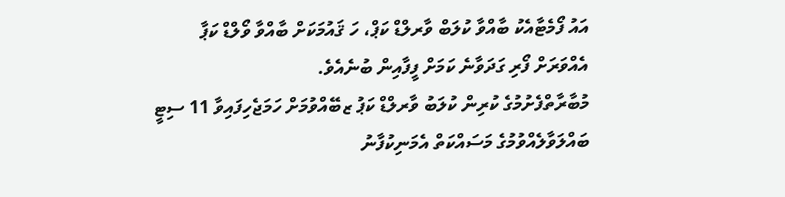އައު ފޯމެޓާއެކު ބާއްވާ ކުލަބް ވާރލްޑް ކަޕް، ހަ ޤައުމަކަށް ބާއްވާ ވޯލްޑް ކަޕާ އެއްވަރަށް ފޯރި ގަދަވާނެ ކަމަށް ފީފާއިން ބުނެއެވެ.
މުބާރާތްފެށުމުގެ ކުރިން ކުލަބު ވާރލްޑް ކަޕު ޒބޭއްވުމަށް ހަމަޖެހިފައިވާ 11 ސިޓީ ބައްލަވާލެއްވުމުގެ މަސައްކަތް އެމަނިކުފާނު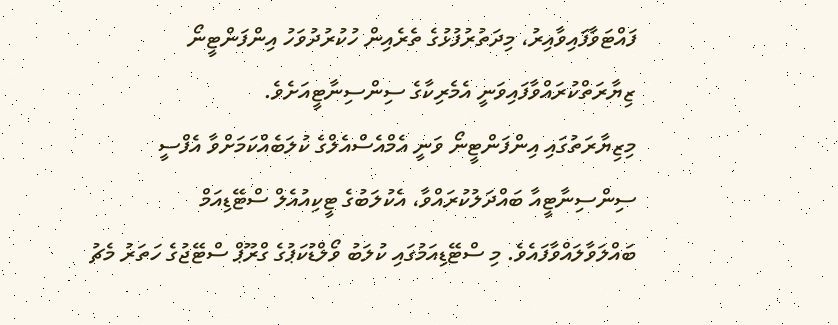ފައްޓަވާފައިވާއިރު، މިދަތުރުފުޅުގެ ތެރެއިން ހުކުރުދުވަހު އިންފަންޓީނޯ ޒިޔާރަތްކުރައްވާފައިވަނީ އެމެރިކާގެ ސިންސިނާޓީއަށެވެ.
މިޒިޔާރަތުގައި އިންފަންޓީނޯ ވަނީ އެމްއެސްއެލްގެ ކުލަބެއްކަމަށްވާ އެފްސީ ސިންސިނާޓީއާ ބައްދަލުކުރައްވާ، އެކުލަބުގެ ޓީކިއުއެލް ސްޓޭޑިއަމް ބައްލަވާލައްވާފައެވެ. މި ސްޓޭޑިއަމުގައި ކުލަބު ވޯލްޑުކަޕުގެ ގްރޫޕް ސްޓޭޖުގެ ހަތަރު މެޗު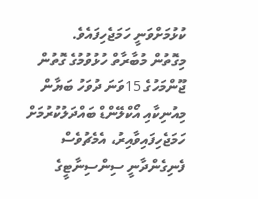ކުޅުމަށްވަނީ ހަމަޖެހިފައެވެ.
މިގޮތުން މުބާރާތް ހުޅުވުމުގެ ގޮތުން ޖޫންމަހުގެ 15ވަނަ ދުވަހު ބަޔާން މިއުނިކާއި އޯކްލޭންޑް ބައްދަލުކުރުމަށް ހަމަޖެހިފައިވާއިރު، އެމެޗުވެސް ފެނިގެންދާނީ ސިންސިނާޓީގެ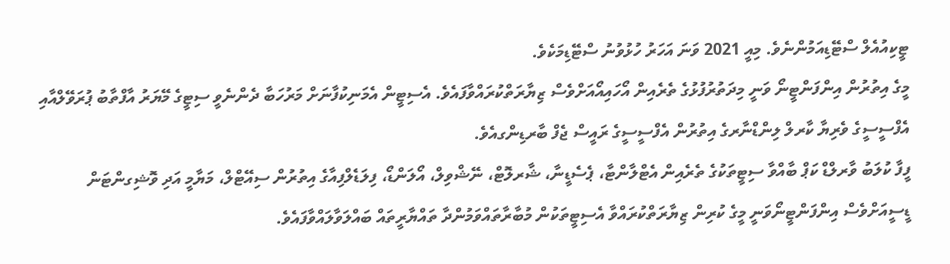ޓީކިއުއެލް ސްޓޭޑިއަމުންނެވެ. މިއީ 2021 ވަނަ އަހަރު ހުޅުވުނު ސްޓޭޑިމަކެވެ.
މީގެ އިތުރުން އިންފަންޓީނޯ ވަނީ މިދަތުރުފުޅުގެ ތެރެއިން އޯހައިއޯއަށްވެސް ޒިޔާރަތްކުރައްވާފައެވެ. އެސިޓީން އެމަނިކުފާނަށް މަރުހަބާ ދެންނެވީ ސިޓީގެ މޭޔަރު އާފްތާބު ޕުރަވޭލްއާއި އެފްސީސީގެ ވެރިޔާ ކާރލް ލިންޑްނާރގެ އިތުރުން އެފްސީސީގެ ރައީސް ޖެފް ބާރޑިންގއެވެ.
ފީފާ ކުލަބު ވާރލްޑް ކަޕް ބާއްވާ ސިޓީތަކުގެ ތެރެއިން އެޓްލާންޓާ، ޕެސެޑީނާ، ޝާރލޮޓް، ނޭޝްވިލް، އޯލަންޑޯ، ފިލަޑެލްފިއާގެ އިތުރުން ސިއޭޓްލް، މަޔާމީ އަދި ވޮޝިގންޓަން ޑީސީއަށްވެސް އިންފަންޓީނޯވަނީ މީގެ ކުރިން ޒިޔާރަތްކުރައްވާ އެސިޓީތަކުން މުބާރާތައްވަމުންދާ ތައްޔާރީތައް ބައްލަވާލައްވާފައެވެ.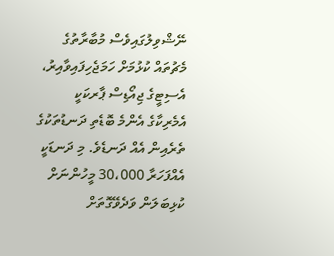ނޭޝްވިލުގައިވެސް މުބާރާތުގެ މެޗުތައް ކުޅުމަށް ހަމަޖެހިފައިވާއިރު، އެސިޓީގެ ޖިއޯޑިސް ޕާރކަކީ އެމެރިކާގެ އެންމެ ބޮޑެތި ދަނޑުތަކުގެ ތެރެއިން އެއް ދަނޑެވެ. މި ދަނޑަކީ އެއްފަހަރާ 30،000 މީހުންނަށް ކުޅިބަލަން ވަދެވޭގޮތަށް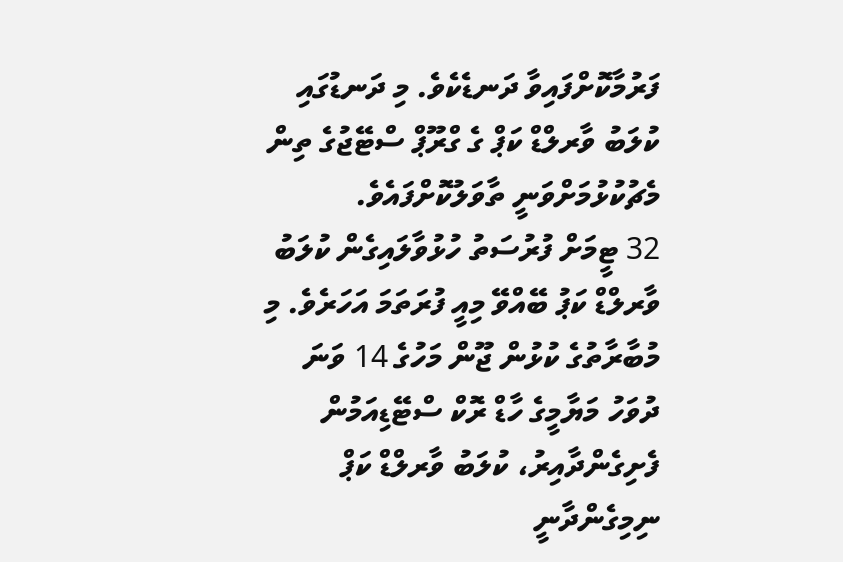ފަރުމާކޮށްފައިވާ ދަނޑެކެވެ. މި ދަނޑުގައި ކުލަބު ވާރލްޑް ކަޕް ގެ ގްރޫޕް ސްޓޭޖުގެ ތިން މެޗުކުޅުމަށްވަނީ ތާވަލުކޮށްފައެވެ.
32 ޓީމަށް ފުރުސަތު ހުޅުވާލައިގެން ކުލަބު ވާރލްޑް ކަޕު ބޭއްވޭ މިއީ ފުރަތަމަ އަހަރެވެ. މި މުބާރާތުގެ ކުޅުން ޖޫން މަހުގެ 14 ވަނަ ދުވަހު މަޔާމީގެ ހާޑް ރޮކް ސްޓޭޑިއަމުން ފެށިގެންދާއިރު، ކުލަބު ވާރލްޑް ކަޕް ނިމިގެންދާނީ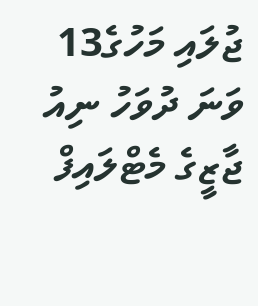ޖުލައި މަހުގެ13 ވަނަ ދުވަހު ނިއު ޖާޒީގެ މެޓްލައިފް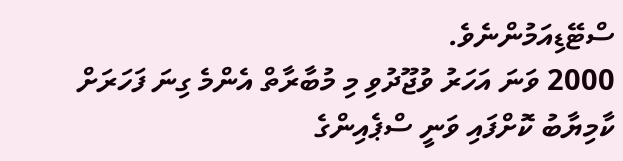ސްޓޭޑިއަމުންނެވެ.
2000 ވަނަ އަހަރު ވުޖޫދުވި މި މުބާރާތް އެންމެ ގިނަ ފަހަރަށް ކާމިޔާބު ކޮށްފައި ވަނީ ސްޕެއިންގެ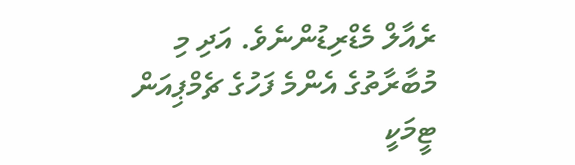ރެއާލް މެޑްރިޑުންނެވެ. އަދި މި މުބާރާތުގެ އެންމެ ފަހުގެ ޗެމްޕިއަން ޓީމަކީ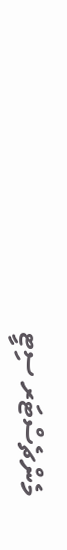މެންޗެސްޓަރ ސިޓީ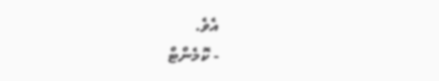އެވެ.
- ކޮމެންޓް